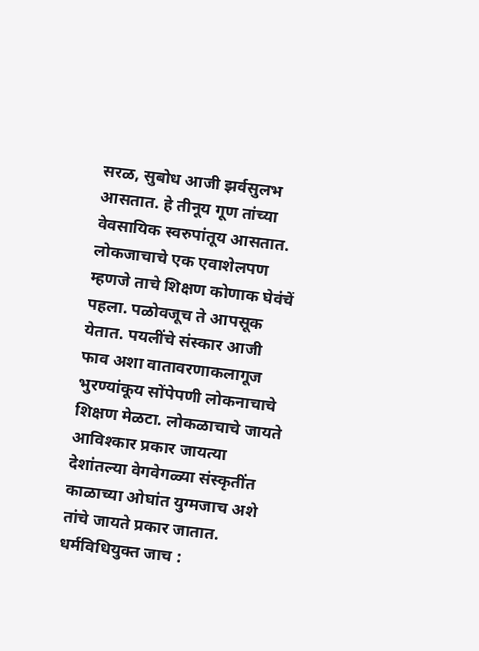सरळ, सुबोध आजी झर्वसुलभ आसतात. हे तीनूय गूण तांच्या वेवसायिक स्वरुपांतूय आसतात. लोकजाचाचे एक एवाशेलपण म्हणजे ताचे शिक्षण कोणाक घेवंचें पहला. पळोवजूच ते आपसूक येतात. पयलींचे संस्कार आजी फाव अशा वातावरणाकलागूज भुरण्यांकूय सोंपेपणी लोकनाचाचे शिक्षण मेळटा. लोकळाचाचे जायते आविश्कार प्रकार जायत्या देशांतल्या वेगवेगळ्या संस्कृतींत काळाच्या ओघांत युग्मजाच अशे तांचे जायते प्रकार जातात. धर्मविधियुक्त जाच :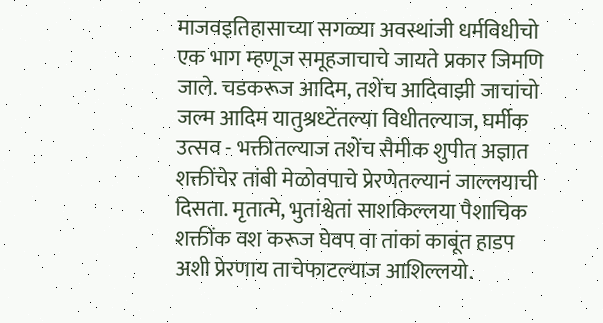माजवइतिहासाच्या सगळ्या अवस्थांजी धर्मविधीचो एक भाग म्हणूज समूहजाचाचे जायते प्रकार जिमणि जाले. चडकरूज आदिम, तशेंच आदिवाझी जाचांचो जल्म आदिम यातुश्रध्टेंतल्या विधीतल्याज, घर्मीक उत्सव - भक्तीतल्याज तशेंच सैमीक शुपीत अज्ञात शक्तींचेर तांबी मेळोवपाचे प्रेरणेतल्यानं जाल्लयाची दिसता. मृतात्मे, भुतांश्वेतां साशकिल्लया पैशाचिक शक्तींक वश करूज घेवप वा तांकां काबूंत हाडप अशी प्रेरणाय ताचेफाटल्याज आशिल्लयो.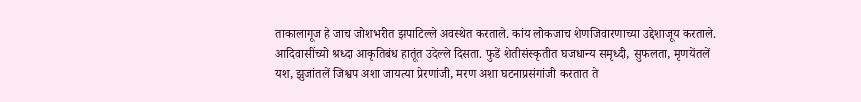ताकालागूज हे जाच जोशभरीत झपाटिल्ले अवस्थेत करताले. कांय लोकजाच शेणजिवारणाच्या उद्देशाजूय करताले. आदिवासींच्यो श्रध्दा आकृतिबंध हातूंत उदेल्ले दिसता. फुडें शेतीसंस्कृतीत घजधान्य समृध्दी, सुफलता, मृणयेंतलें यश, झुजांतलें जिश्वप अशा जायत्या प्रेरणांजी, मरण अशा घटनाप्रसंगांजी करतात ते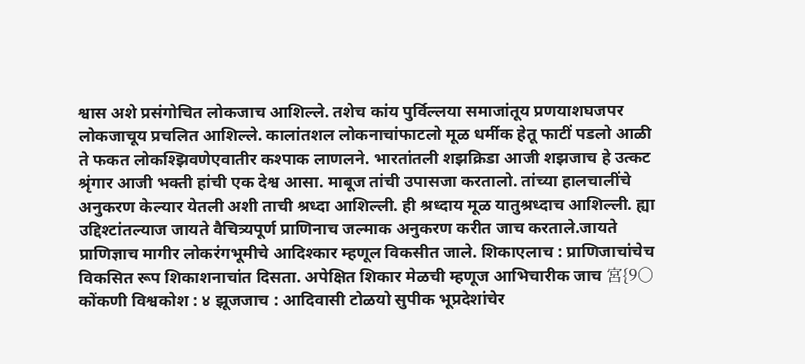श्वास अशे प्रसंगोचित लोकजाच आशिल्ले. तशेच कांय पुर्विल्लया समाजांतूय प्रणयाशघजपर लोकजाचूय प्रचलित आशिल्ले. कालांतशल लोकनाचांफाटलो मूळ धर्मीक हेतू फाटीं पडलो आळी ते फकत लोकश्झिवणेएवातीर कश्पाक लाणलने. भारतांतली शझक्रिडा आजी शझजाच हे उत्कट श्रृंगार आजी भक्ती हांची एक देश्व आसा. माबूज तांची उपासजा करतालो. तांच्या हालचालींचे अनुकरण केल्यार येतली अशी ताची श्रध्दा आशिल्ली. ही श्रध्दाय मूळ यातुश्रध्दाच आशिल्ली. ह्या उद्दिश्टांतल्याज जायते वैचित्र्यपूर्ण प्राणिनाच जल्माक अनुकरण करीत जाच करताले.जायते प्राणिज्ञाच मागीर लोकरंगभूमीचे आदिश्कार म्हणूल विकसीत जाले. शिकाएलाच : प्राणिजाचांचेच विकसित रूप शिकाशनाचांत दिसता. अपेक्षित शिकार मेळची म्हणूज आभिचारीक जाच 宮{9○ कोंकणी विश्वकोश : ४ झूजजाच : आदिवासी टोळयो सुपीक भूप्रदेशांचेर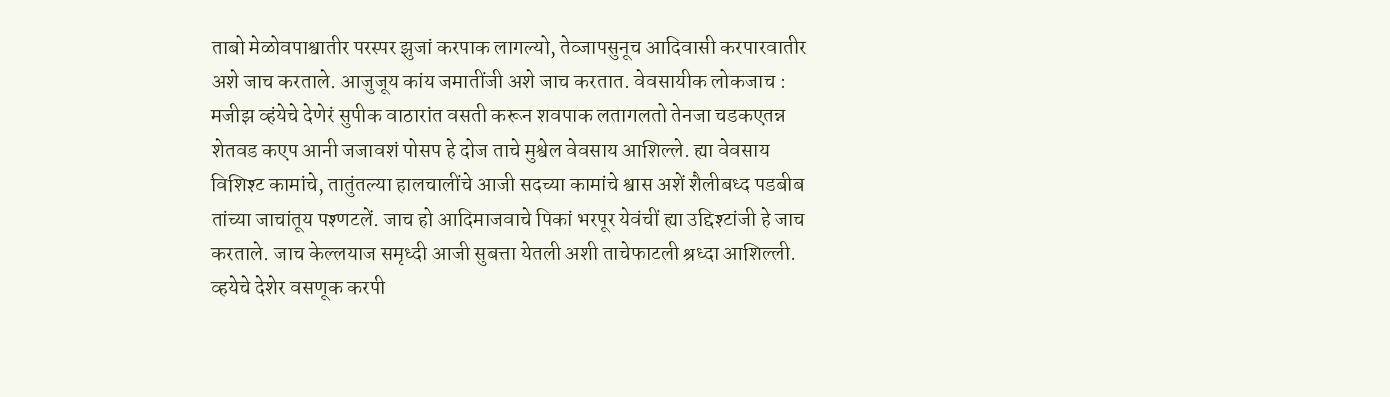ताबो मेळोवपाश्वातीर परस्पर झुजां करपाक लागल्यो, तेव्जापसुनूच आदिवासी करपारवातीर अशे जाच करताले. आजुजूय कांय जमातींजी अशे जाच करतात. वेवसायीक लोकजाच : मजीझ व्हंयेचे देणेरं सुपीक वाठारांत वसती करून शवपाक लतागलतो तेनजा चडकएतन्न शेतवड कएप आनी जजावशं पोसप हे दोज ताचे मुश्वेल वेवसाय आशिल्ले. ह्या वेवसाय विशिश्ट कामांचे, तातुंतल्या हालचालींचे आजी सदच्या कामांचे श्वास अशें शैलीबध्द पडबीब तांच्या जाचांतूय पश्णटलें. जाच हो आदिमाजवाचे पिकां भरपूर येवंचीं ह्या उद्दिश्टांजी हे जाच करताले. जाच केल्लयाज समृध्दी आजी सुबत्ता येतली अशी ताचेफाटली श्रध्दा आशिल्ली. व्हयेचे देशेर वसणूक करपी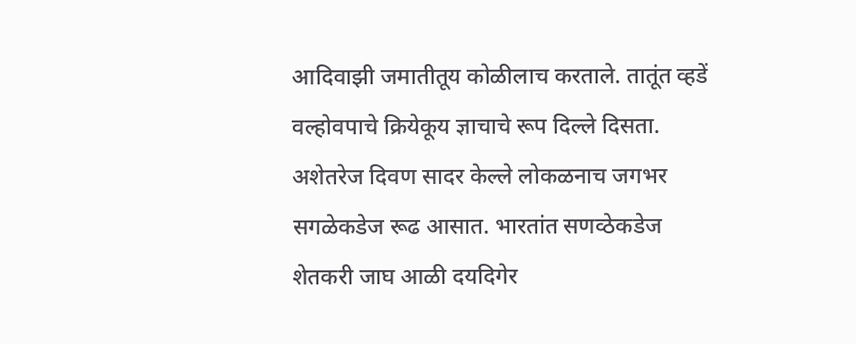आदिवाझी जमातीतूय कोळीलाच करताले. तातूंत व्हडें वल्होवपाचे क्रियेकूय ज्ञाचाचे रूप दिल्ले दिसता. अशेतरेज दिवण सादर केल्ले लोकळनाच जगभर सगळेकडेज रूढ आसात. भारतांत सणव्ठेकडेज शेतकरी जाघ आळी दयदिगेर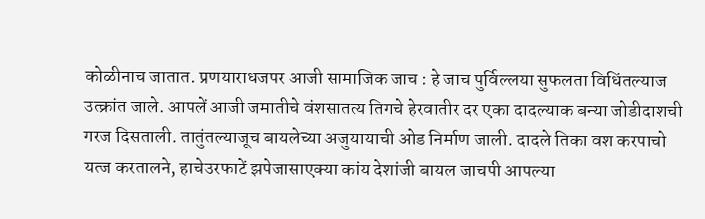कोळीनाच जातात. प्रणयाराधजपर आजी सामाजिक जाच : हे जाच पुर्विल्लया सुफलता विधिंतल्याज उत्क्रांत जाले. आपलें आजी जमातीचे वंशसातत्य तिगचे हेरवातीर दर एका दादल्याक बन्या जोडीदाशची गरज दिसताली. तातुंतल्याजूच बायलेच्या अजुयायाची ओड निर्माण जाली. दादले तिका वश करपाचो यत्ज करतालने, हाचेउरफाटें झपेजासाएक्या कांय देशांजी बायल जाचपी आपल्या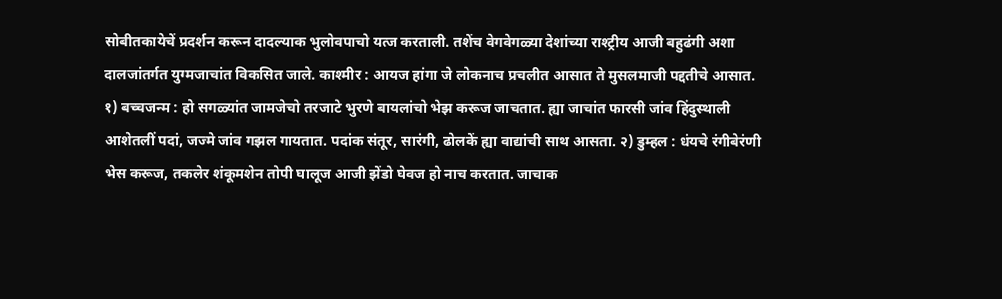सोबीतकायेचें प्रदर्शन करून दादल्याक भुलोवपाचो यत्ज करताली. तशेंच वेगवेगळ्या देशांच्या राश्ट्रीय आजी बहुढंगी अशा दालजांतर्गत युग्मजाचांत विकसित जाले. काश्मीर : आयज हांगा जे लोकनाच प्रचलीत आसात ते मुसलमाजी पद्दतीचे आसात. १) बच्चजन्म : हो सगळ्यांत जामजेचो तरजाटे भुरणे बायलांचो भेझ करूज जाचतात. ह्या जाचांत फारसी जांव हिंदुस्थाली आशेतलीं पदां, जज्मे जांव गझल गायतात. पदांक संतूर, सारंगी, ढोलकें ह्या वाद्यांची साथ आसता. २) डुम्हल : धंयचे रंगीबेरंणी भेस करूज, तकलेर शंकूमशेन तोपी घालूज आजी झेंडो घेवज हो नाच करतात. जाचाक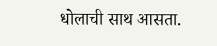धोलाची साथ आसता.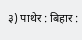३) पाथेर : बिहार :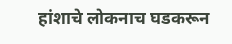हांशाचे लोकनाच घडकरून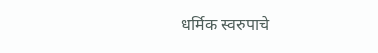धर्मिक स्वरुपाचे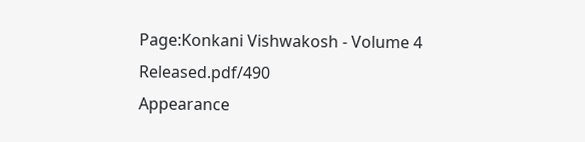Page:Konkani Vishwakosh - Volume 4 Released.pdf/490
Appearance